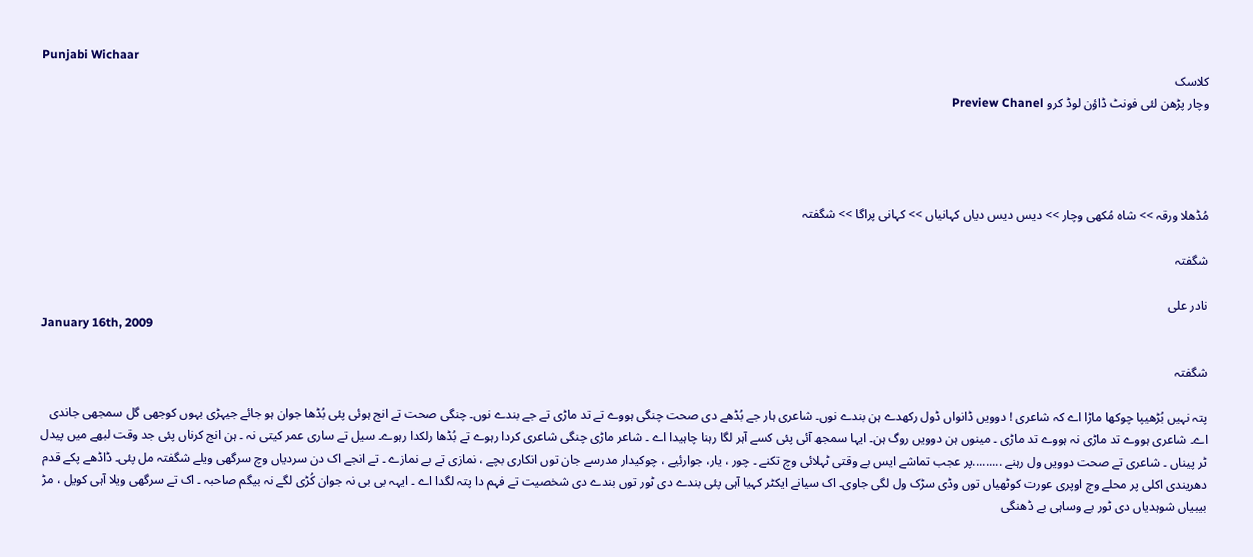Punjabi Wichaar
کلاسک
وچار پڑھن لئی فونٹ ڈاؤن لوڈ کرو Preview Chanel




مُڈھلا ورقہ >> شاہ مُکھی وچار >> دیس دیس دیاں کہانیاں >> کہانی پراگا >> شگفتہ

شگفتہ

نادر علی
January 16th, 2009

شگفتہ

پتہ نہیں بُڑھیپا چوکھا ماڑا اے کہ شاعری ! دوویں ڈانواں ڈول رکھدے ہن بندے نوں۔ شاعری ہار جے بُڈھے دی صحت چنگی ہووے تے تد ماڑی تے جے بندے نوں۔ چنگی صحت تے انج ہوئی پئی بُڈھا جوان ہو جائے جیہڑی بہوں کوجھی گل سمجھی جاندی اے۔ شاعری ہووے تد ماڑی نہ ہووے تد ماڑی ۔ مینوں ہن دوویں روگ ہن۔ ایہا سمجھ آئی پئی کسے آہر لگا رہنا چاہیدا اے ۔ شاعر ماڑی چنگی شاعری کردا رہوے تے بُڈھا رلکدا رہوے۔ سیل تے ساری عمر کیتی نہ ۔ ہن انج کرناں پئی جد وقت لبھے میں پیدل ٹر پیناں ۔ شاعری تے صحت دوویں ول رہنے .........پر عجب تماشے ایس بے وقتی ٹہلائی وچ تکنے ۔ چور ، یار، جوارئیے ، چوکیدار مدرسے جان توں انکاری بچے ، نمازی تے بے نمازے ۔ تے انجے اک دن سردیاں وچ سرگھی ویلے شگفتہ مل پئی۔ ڈاڈھے پکے قدم دھریندی اکلی پر محلے وچ اوپری عورت کوٹھیاں توں وڈی سڑک ول لگی جاوی۔ اک سیانے ایکٹر کہیا آہی پئی بندے دی ٹور توں بندے دی شخصیت تے فہم دا پتہ لگدا اے ۔ ایہہ بی بی نہ جوان کُڑی لگے نہ بیگم صاحبہ ۔ اک تے سرگھی ویلا آہی کویل ، مڑ بیبیاں شوہدیاں دی ٹور بے وساہی بے ڈھنگی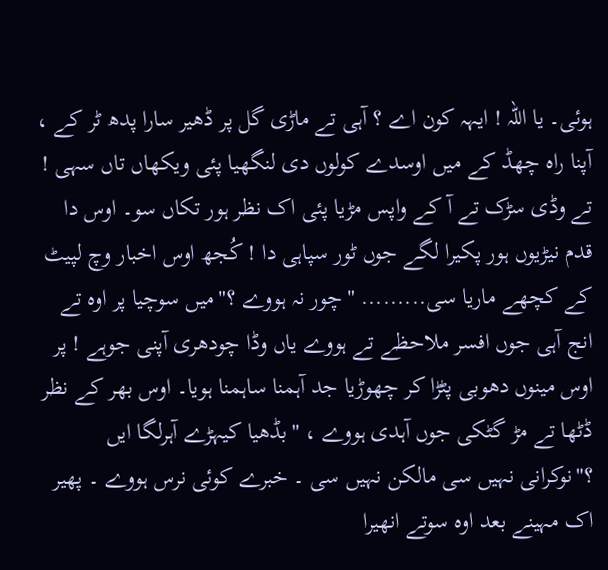ہوئی۔ یا اللہ ! ایہہ کون اے ؟ آہی تے ماڑی گل پر ڈھیر سارا پدھ ٹر کے ، آپنا راہ چھڈ کے میں اوسدے کولوں دی لنگھیا پئی ویکھاں تاں سہی ! تے وڈی سڑک تے آ کے واپس مڑیا پئی اک نظر ہور تکاں سو۔ اوس دا قدم نیڑیوں ہور پکیرا لگے جوں ٹور سپاہی دا ! کُجھ اوس اخبار وچ لپیٹ کے کچھے ماریا سی......... "چور نہ ہووے ؟"میں سوچیا پر اوہ تے انج آہی جوں افسر ملاحظے تے ہووے یاں وڈا چودھری آپنی جوہے ! پر اوس مینوں دھوبی پٹڑا کر چھوڑیا جد آہمنا ساہمنا ہویا۔ اوس بھر کے نظر ڈٹھا تے مڑ گٹکی جوں آہدی ہووے ، "بڈھیا کیہڑے آہرلگا ایں ؟"نوکرانی نہیں سی مالکن نہیں سی ۔ خبرے کوئی نرس ہووے ۔ پھیر اک مہینے بعد اوہ سوتے انھیرا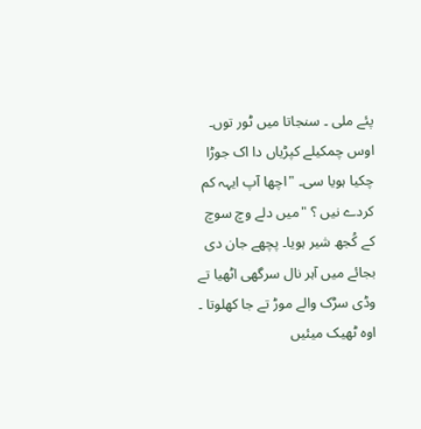پئے ملی ۔ سنجاتا میں ٹور توں۔ اوس چمکیلے کپڑیاں دا اک جوڑا چکیا ہویا سی۔ "اچھا آپ ایہہ کم کردے نیں ؟ "میں دلے وچ سوچ کے کُجھ شیر ہویا۔ پچھے جان دی بجائے میں آہر نال سرگھی اٹھیا تے وڈی سڑک والے موڑ تے جا کھلوتا ۔ اوہ ٹھیک میئیں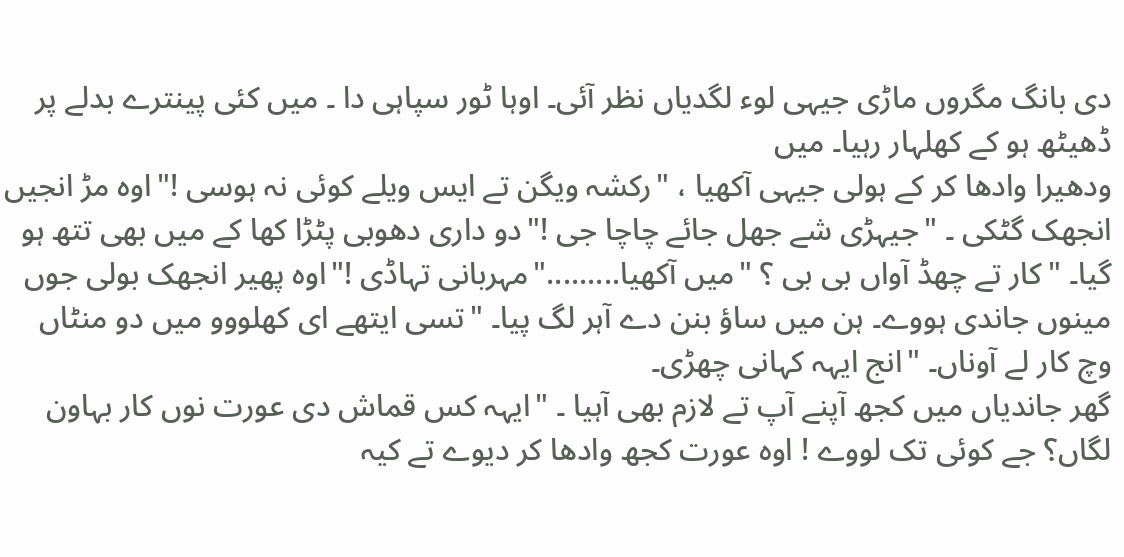دی بانگ مگروں ماڑی جیہی لوء لگدیاں نظر آئی۔ اوہا ٹور سپاہی دا ۔ میں کئی پینترے بدلے پر ڈھیٹھ ہو کے کھلہار رہیا۔ میں
ودھیرا وادھا کر کے ہولی جیہی آکھیا ، "رکشہ ویگن تے ایس ویلے کوئی نہ ہوسی !"اوہ مڑ انجیں انجھک گٹکی ۔ "جیہڑی شے جھل جائے چاچا جی !"دو داری دھوبی پٹڑا کھا کے میں بھی تتھ ہو گیا۔ "کار تے چھڈ آواں بی بی ؟ "میں آکھیا........."مہربانی تہاڈی !"اوہ پھیر انجھک بولی جوں مینوں جاندی ہووے۔ ہن میں ساؤ بنن دے آہر لگ پیا۔ "تسی ایتھے ای کھلووو میں دو منٹاں وچ کار لے آوناں۔ "انج ایہہ کہانی چھڑی۔
گھر جاندیاں میں کجھ آپنے آپ تے لازم بھی آہیا ۔ "ایہہ کس قماش دی عورت نوں کار بہاون لگاں؟ جے کوئی تک لووے ! اوہ عورت کجھ وادھا کر دیوے تے کیہ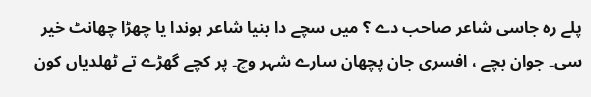پلے رہ جاسی شاعر صاحب دے ؟ میں سچے دا بنیا شاعر ہوندا یا چھڑا چھانٹ خیر سی۔ جوان بچے ، افسری جان پچھان سارے شہر وچ۔ پر کچے گھڑے تے ٹھلدیاں کون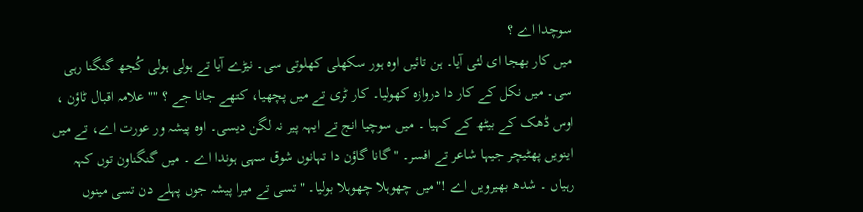سوچدا اے ؟
میں کار بھجا ای لئی آیا۔ ہن تائیں اوہ ہور سکھلی کھلوتی سی۔ نیڑے آیا تے ہولی ہولی کُجھ گنگنا رہی سی۔ میں نکل کے کار دا دروازہ کھولیا۔ کار ٹری تے میں پچھیا، کتھے جانا جے ؟ ""علامہ اقبال ٹاؤن ، اوس ڈھک کے بیٹھ کے کہیا ۔ میں سوچیا انج تے ایہہ پیر نہ لگن دیسی۔ اوہ پیشہ ور عورت اے، تے میں
اینویں پھٹیچر جیہا شاعر تے افسر۔ "گانا گاؤن دا تہانوں شوق سہی ہوندا اے ۔ میں گنگناون توں کہہ رہیاں ۔ شدھ بھیرویں اے !"میں چھوہلا چھوہلا بولیا۔ "تسی تے میرا پیشہ جوں پہلے دن تسی مینوں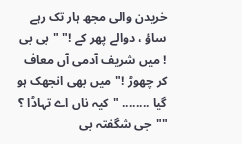خریدن والی مجھ ہار تک رہے ساؤ ، دوالے پھر کے !" "بی بی ! میں شریف آدمی آں معاف کر چھوڑ !"میں بھی انجھک ہو گیا ........ "کیہ ناں اے تہاڈا ؟ ""جی شگفتہ بی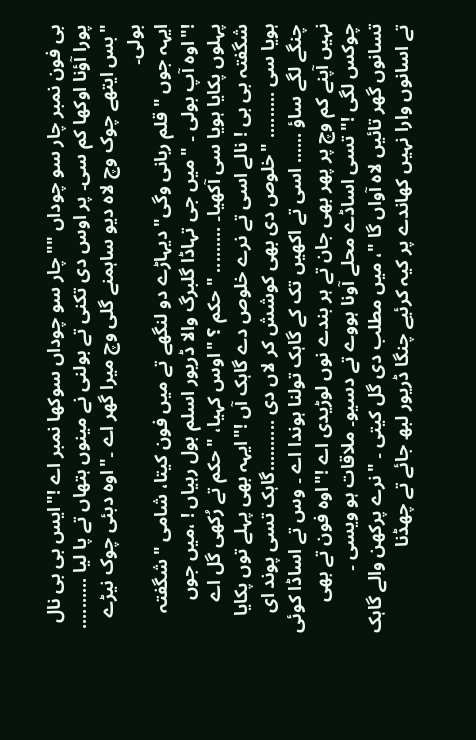بی فون نمبر چار سو چوداں ""چار سو چوداں سوکھا نمبر اے !"ایس بی بی نال پورا آؤنا اوکھا کم سی۔ پر اوس دی تکنی تے بولنی نے مینوں ہتھاں تے پا لیا .......... "بس ایتھے چوک وچ لاہ دیو ساہمنے گلی وچ میرا گھر اے ۔"اوہ دبئی چوک نیڑے بولی۔
ایہہ جوں "قلم ربانی وگی"دیہاڑے دو لنگھے تے میں فون کیتا، شامی "شگفتہ !"اوہ آپ بولی ۔ "میں جی تہاڈا گلبرگ والا ڈریور اسلم بول رہیاں ! ،میں جوں پہلوں پکایا ہویا سی آکھیا۔ ......... "حکم ؟ "اوس کہیا، "حکم تے رُکھی گل اے شگفتہ بی بی ! نالے اسی تے نرے خلوص دے گاہک آں !"ایہہ بھی پہلے توں پکایا ہویا سی ......... "خلوص دی بھی کوشش کر لاں دی ..........گاہک تسی پوند ای چنگے لگے ساؤ ...... اسی تے اکھیں تک کے گاہک تولنا ہوندا اے ۔ وس تے اساڈا کوئی نہیں آپنے کم وچ پر پھر بھی جان تے ہر بندے نوں لوڑیدی اے !"اوہ فون تے بھی چوکس لگی !"تسی اساڈے محلے آونا ہووے تے دسیو۔ ملاقات ہو ویسی ۔ تسانوں گھر تائیں لاہ آواں گا "، میں مطلب دی گل کیتی ۔ "نرے پرکھن والے گاہک تے اسانوں وارا نہیں کھاندے پر کیہ کرئیے چنگا ڈریور لبھ جائے تے چھڈنا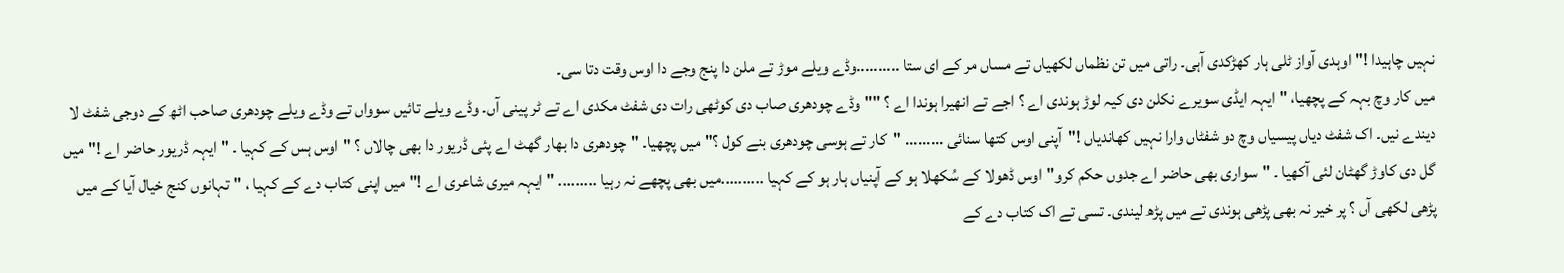نہیں چاہیدا !"اوہدی آواز ٹلی ہار کھڑکدی آہی۔ راتی میں تن نظماں لکھیاں تے مساں مر کے ای ستا ..........وڈے ویلے موڑ تے ملن دا پنج وجے دا اوس وقت دتا سی۔
میں کار وچ بہہ کے پچھیا، "ایہہ ایڈی سویرے نکلن دی کیہ لوڑ ہوندی اے ؟ اجے تے انھیرا ہوندا اے ؟ ""وڈے چودھری صاب دی کوٹھی رات دی شفٹ مکدی اے تے ٹر پینی آں۔ وڈے ویلے تائیں سوواں تے وڈے ویلے چودھری صاحب اٹھ کے دوجی شفٹ لا دیندے نیں۔ اک شفٹ دیاں پیسیاں وچ دو شفٹاں وارا نہیں کھاندیاں !"آپنی اوس کتھا سنائی ......... "کار تے ہوسی چودھری بنے کول ؟"میں پچھیا۔ "چودھری دا بھار گھٹ اے پئی ڈریور دا بھی چالاں ؟ "اوس ہس کے کہیا ۔ "ایہہ ڈریور حاضر اے !"میں گل دی کاوڑ گھٹان لئی آکھیا ۔ "سواری بھی حاضر اے جدوں حکم کرو"اوس ڈھولا کے سُکھلا ہو کے آپنیاں ہار ہو کے کہیا ..........میں بھی پچھے نہ رہیا ......... "ایہہ میری شاعری اے !"میں اپنی کتاب دے کے کہیا ، "تہانوں کنج خیال آیا کے میں پڑھی لکھی آں ؟ پر خیر نہ بھی پڑھی ہوندی تے میں پڑھ لیندی۔ تسی تے اک کتاب دے کے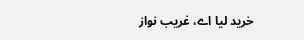خرید لیا اے، غریب نواز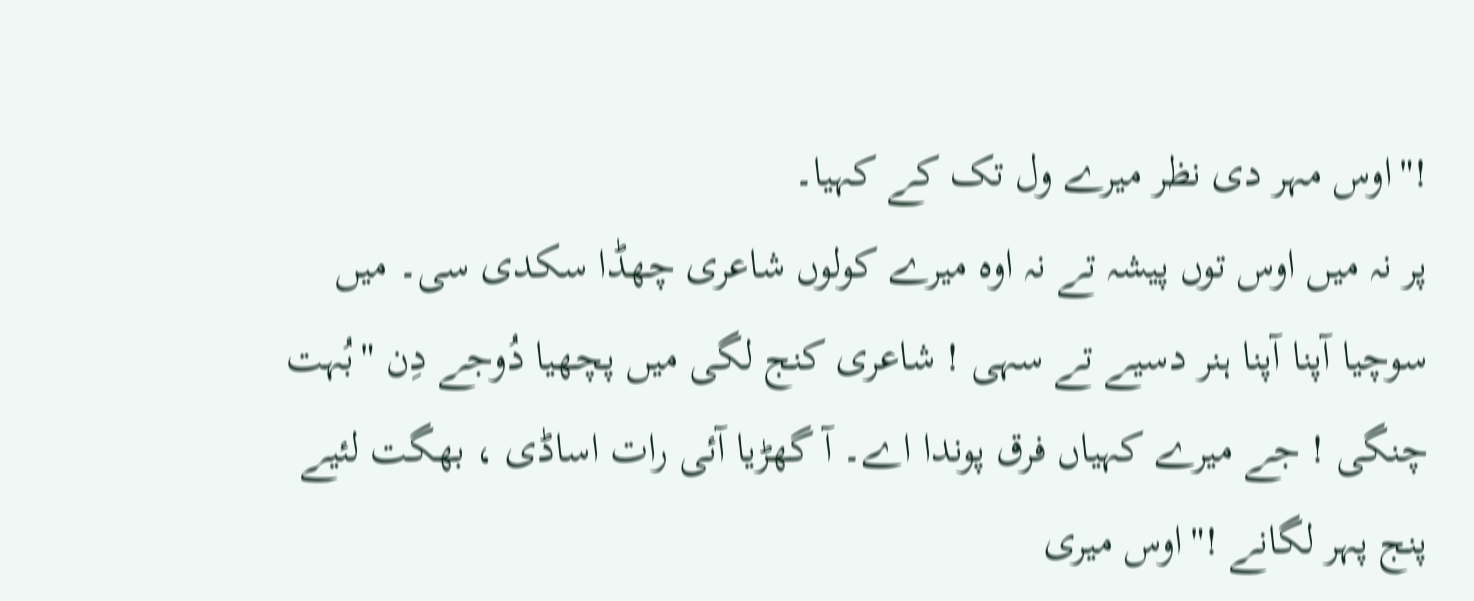!"اوس مہر دی نظر میرے ول تک کے کہیا۔
پر نہ میں اوس توں پیشہ تے نہ اوہ میرے کولوں شاعری چھڈا سکدی سی۔ میں سوچیا آپنا آپنا ہنر دسیے تے سہی ! شاعری کنج لگی میں پچھیا دُوجے دِن "بُہت چنگی ! جے میرے کہیاں فرق پوندا اے۔ آ گھڑیا آئی رات اساڈی ، بھگت لئیے پنج پہر لگانے !"اوس میری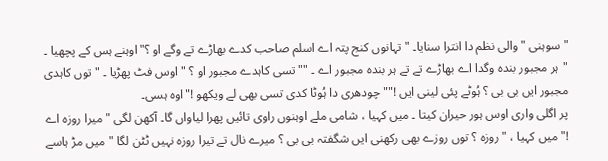"سوہنی "والی نظم دا انترا سنایا۔ "تہانوں کنج پتہ اے اسلم صاحب کدے بھاڑے تے وگے او ؟"اوہنے ہس کے پچھیا ۔ "ہر مجبور بندہ وگدا اے بھاڑے تے تے ہر بندہ مجبور اے ۔ ""تسی کاہدے مجبور او ؟ "اوس فٹ پھڑیا ۔ "توں کاہدی مجبور ایں بی بی ؟ ہُوٹے پئی لینی ایں !""چودھری دا ہُوٹا کدی تسی بھی لے ویکھو !"اوہ ہسی۔
پر اگلی واری اوس ہور حیران کیتا ۔ میں کہیا ، شامی ملے اوہنوں راوی تائیں پھرا لیاواں گا۔ آکھن لگی "میرا روزہ اے !"میں کہیا ، "روزہ ؟ توں روزے بھی رکھنی ایں شگفتہ بی بی ؟ میرے نال تے تیرا روزہ نہیں ٹٹن لگا "میں مڑ ہاسے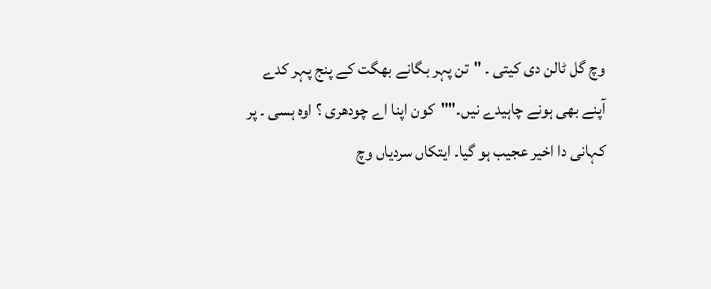وچ گل ٹالن دی کیتی ۔ "تن پہر بگانے بھگت کے پنج پہر کدے آپنے بھی ہونے چاہیدے نیں۔""کون اپنا اے چودھری ؟ اوہ ہسی ۔ پر کہانی دا اخیر عجیب ہو گیا۔ ایتکاں سردیاں وچ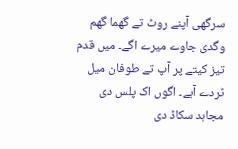سرگھی آپنے روٹ تے گھما گھم وگدی جاوے میرے اگے۔ میں قدم تیز کیتے پر آپ تے طوفان میل ٹردے آہے۔ اگوں اک پلس دی مجاہد سکاڈ دی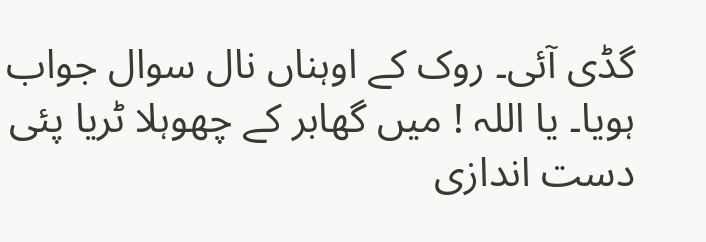گڈی آئی۔ روک کے اوہناں نال سوال جواب ہویا۔ یا اللہ ! میں گھابر کے چھوہلا ٹریا پئی دست اندازی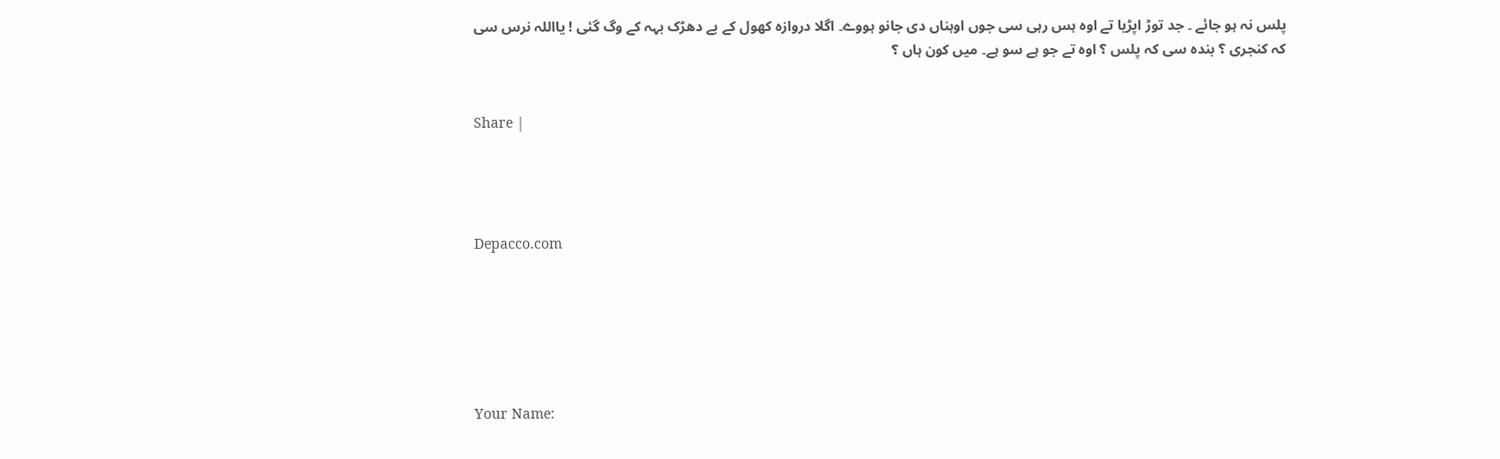پلس نہ ہو جائے ۔ جد توڑ اپڑیا تے اوہ ہس رہی سی جوں اوہناں دی جانو ہووے۔ اگلا دروازہ کھول کے بے دھڑک بہہ کے وگ گئی ! یااللہ نرس سی کہ کنجری ؟ بندہ سی کہ پلس ؟ اوہ تے جو ہے سو ہے۔ میں کون ہاں ؟


Share |




Depacco.com






Your Name: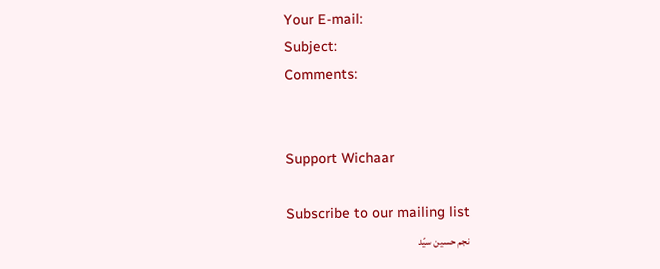Your E-mail:
Subject:
Comments:


Support Wichaar

Subscribe to our mailing list
نجم حسین سیّد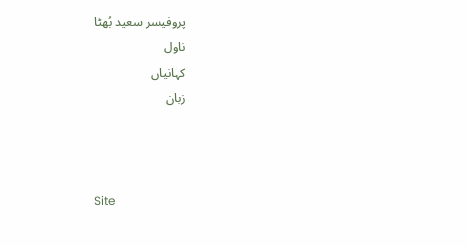پروفیسر سعید بُھٹا
ناول
کہانیاں
زبان



Site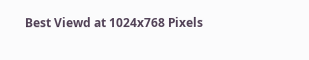Best Viewd at 1024x768 Pixels